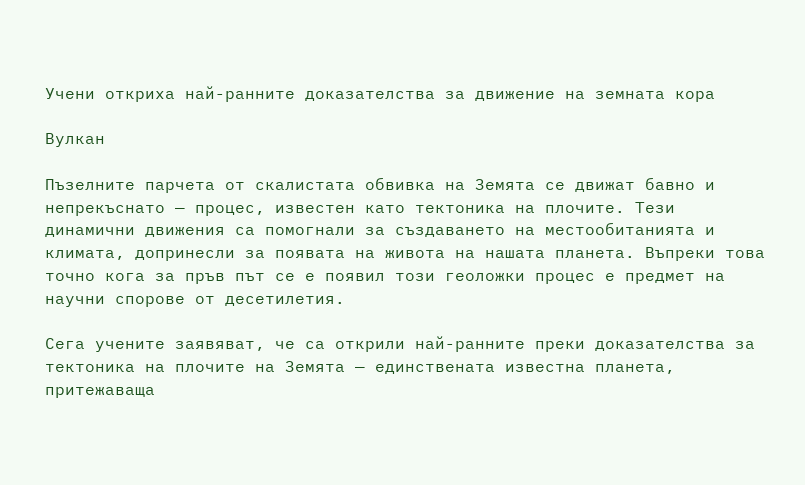Учени откриха най-ранните доказателства за движение на земната кора

Вулкан

Пъзелните парчета от скалистата обвивка на Земята се движат бавно и непрекъснато — процес, известен като тектоника на плочите. Тези динамични движения са помогнали за създаването на местообитанията и климата, допринесли за появата на живота на нашата планета. Въпреки това точно кога за пръв път се е появил този геоложки процес е предмет на научни спорове от десетилетия.

Сега учените заявяват, че са открили най-ранните преки доказателства за тектоника на плочите на Земята — единствената известна планета, притежаваща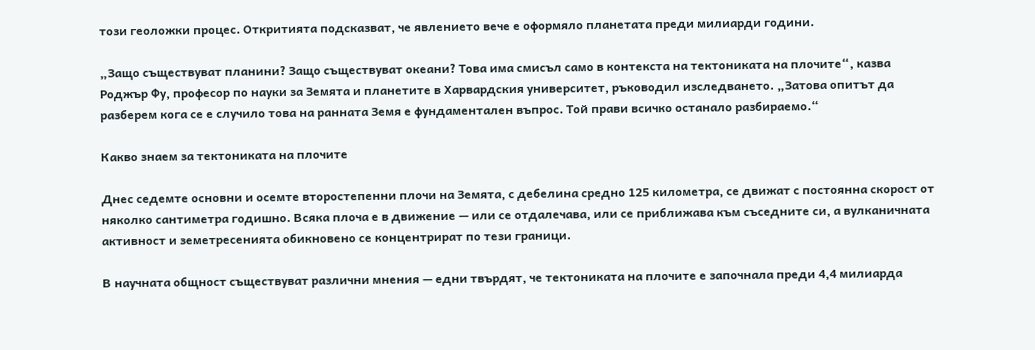този геоложки процес. Откритията подсказват, че явлението вече е оформяло планетата преди милиарди години.

„Защо съществуват планини? Защо съществуват океани? Това има смисъл само в контекста на тектониката на плочите“, казва Роджър Фу, професор по науки за Земята и планетите в Харвардския университет, ръководил изследването. „Затова опитът да разберем кога се е случило това на ранната Земя е фундаментален въпрос. Той прави всичко останало разбираемо.“

Какво знаем за тектониката на плочите

Днес седемте основни и осемте второстепенни плочи на Земята, с дебелина средно 125 километра, се движат с постоянна скорост от няколко сантиметра годишно. Всяка плоча е в движение — или се отдалечава, или се приближава към съседните си, а вулканичната активност и земетресенията обикновено се концентрират по тези граници.

В научната общност съществуват различни мнения — едни твърдят, че тектониката на плочите е започнала преди 4,4 милиарда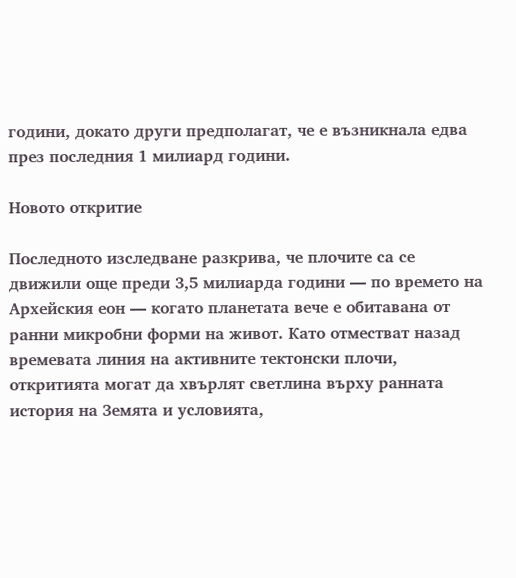години, докато други предполагат, че е възникнала едва през последния 1 милиард години.

Новото откритие

Последното изследване разкрива, че плочите са се движили още преди 3,5 милиарда години — по времето на Архейския еон — когато планетата вече е обитавана от ранни микробни форми на живот. Като отместват назад времевата линия на активните тектонски плочи, откритията могат да хвърлят светлина върху ранната история на Земята и условията,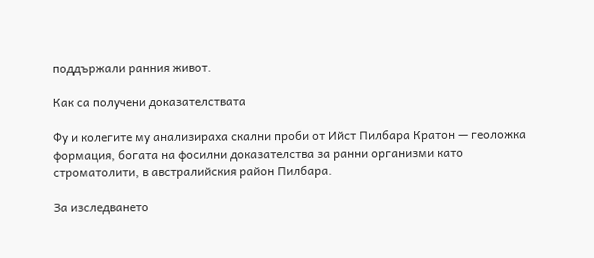поддържали ранния живот.

Как са получени доказателствата

Фу и колегите му анализираха скални проби от Ийст Пилбара Кратон — геоложка формация, богата на фосилни доказателства за ранни организми като строматолити, в австралийския район Пилбара.

За изследването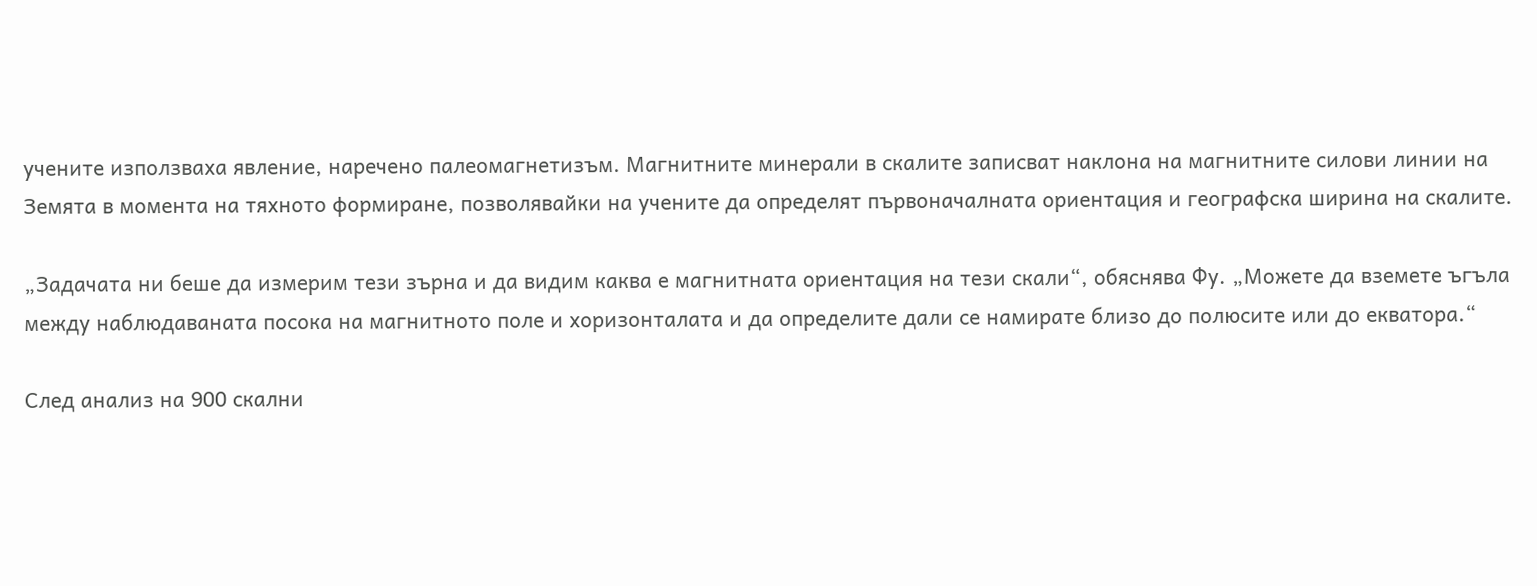учените използваха явление, наречено палеомагнетизъм. Магнитните минерали в скалите записват наклона на магнитните силови линии на Земята в момента на тяхното формиране, позволявайки на учените да определят първоначалната ориентация и географска ширина на скалите.

„Задачата ни беше да измерим тези зърна и да видим каква е магнитната ориентация на тези скали“, обяснява Фу. „Можете да вземете ъгъла между наблюдаваната посока на магнитното поле и хоризонталата и да определите дали се намирате близо до полюсите или до екватора.“

След анализ на 900 скални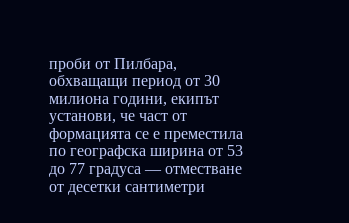проби от Пилбара, обхващащи период от 30 милиона години, екипът установи, че част от формацията се е преместила по географска ширина от 53 до 77 градуса — отместване от десетки сантиметри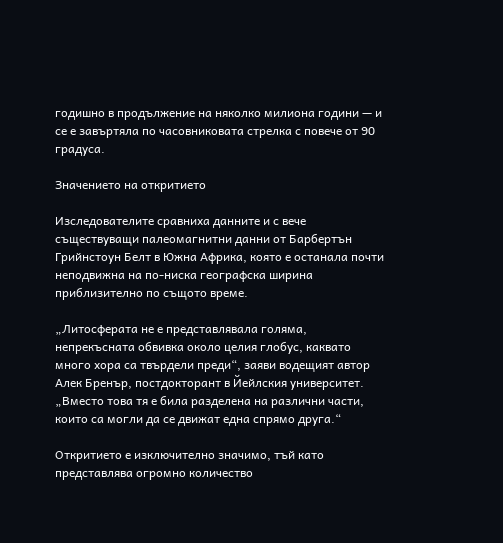годишно в продължение на няколко милиона години — и се е завъртяла по часовниковата стрелка с повече от 90 градуса.

Значението на откритието

Изследователите сравниха данните и с вече съществуващи палеомагнитни данни от Барбертън Грийнстоун Белт в Южна Африка, която е останала почти неподвижна на по-ниска географска ширина приблизително по същото време.

„Литосферата не е представлявала голяма, непрекъсната обвивка около целия глобус, каквато много хора са твърдели преди“, заяви водещият автор Алек Бренър, постдокторант в Йейлския университет. „Вместо това тя е била разделена на различни части, които са могли да се движат една спрямо друга.“

Откритието е изключително значимо, тъй като представлява огромно количество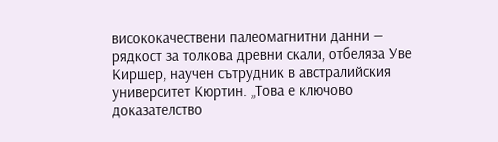висококачествени палеомагнитни данни — рядкост за толкова древни скали, отбеляза Уве Киршер, научен сътрудник в австралийския университет Кюртин. „Това е ключово доказателство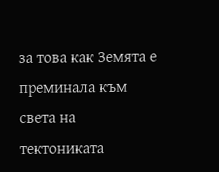за това как Земята е преминала към света на тектониката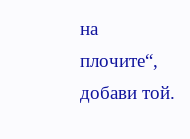на плочите“, добави той.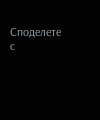Споделете с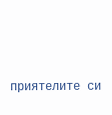приятелите си